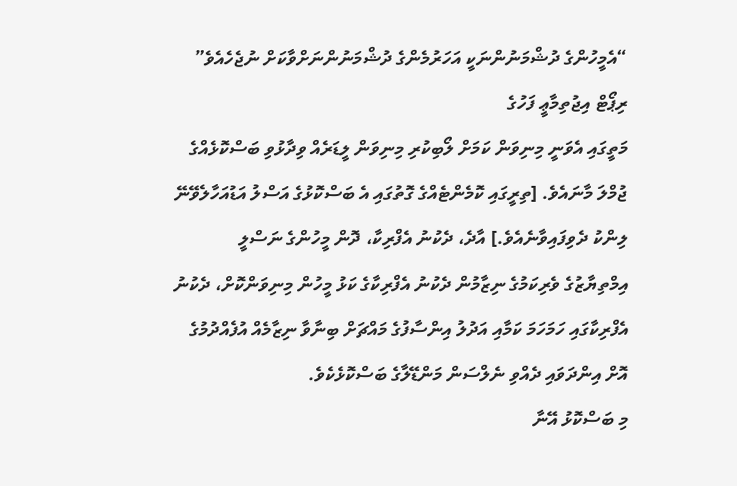“އެމީހުންގެ ދުޝްމަނުންނަކީ އަހަރުމެންގެ ދުޝްމަނުންނަށްވާކަށް ނުޖެހެއެވެ”
ރިޕޯޓް އިޖުތިމާޢީ ފަހުގެ
މަތީގައި އެވަނީ މިނިވަން ކަމަށް ލޯބިކުރި މިނިވަން ލީޑަރެއް ވިދާޅުވި ބަސްކޮޅެއްގެ ޖުމްލަ މާނައެވެ. [ތިރީގައި ކޮމެންޓެއްގެ ގޮތުގައި އެ ބަސްކޮޅުގެ އަސްލު އަޑުއަހާލެވޭނޭ ލިންކު ދެވިފައިވާނެއެވެ.] އާދެ، ދެކުނު އެފްރިކާ، ދޮން މީހުންގެ ނަސްލީ އިމްތިޔާޒުގެ ވެރިކަމުގެ ނިޒާމުން ދެކުނު އެފްރިކާގެ ކަޅު މީހުން މިނިވަންކޮށް، ދެކުނު އެފްރިކާގައި ހަމަހަމަ ކަމާއި އަދުލު އިންސާފުގެ މައްޗަށް ބިނާވާ ނިޒާމެއް އުފެއްދުމުގެ އޮށް އިންދަވައި ދެއްވި ނެލްސަން މަންޑޭލާގެ ބަސްކޮޅެކެވެ.
މި ބަސްކޮޅު އޭނާ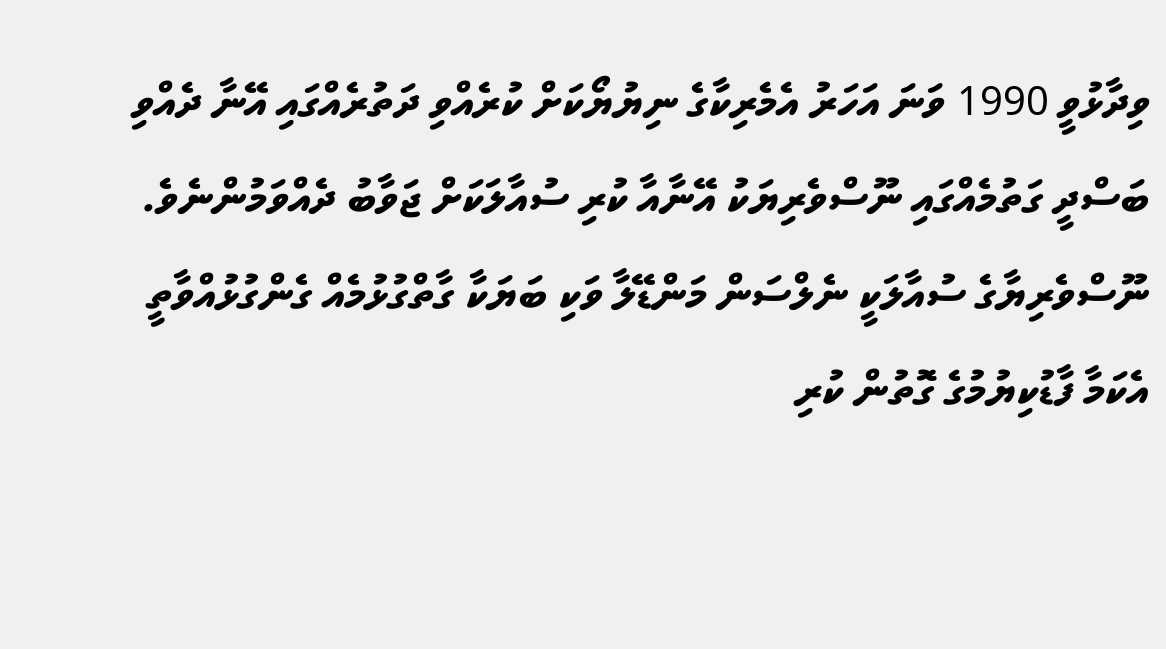ވިދާޅުވީ 1990 ވަނަ އަހަރު އެމެރިކާގެ ނިޔުޔޯކަށް ކުރެއްވި ދަތުރެއްގައި އޭނާ ދެއްވި ބަސްދީ ގަތުމެއްގައި ނޫސްވެރިޔަކު އޭނާއާ ކުރި ސުއާލަކަށް ޖަވާބު ދެއްވަމުންނެވެ. ނޫސްވެރިޔާގެ ސުއާލަކީ ނެލްސަން މަންޑޭލާ ވަކި ބަޔަކާ ގާތްގުޅުމެއް ގެންގުޅުއްވާތީ އެކަމާ ފާޑުކިޔުމުގެ ގޮތުން ކުރި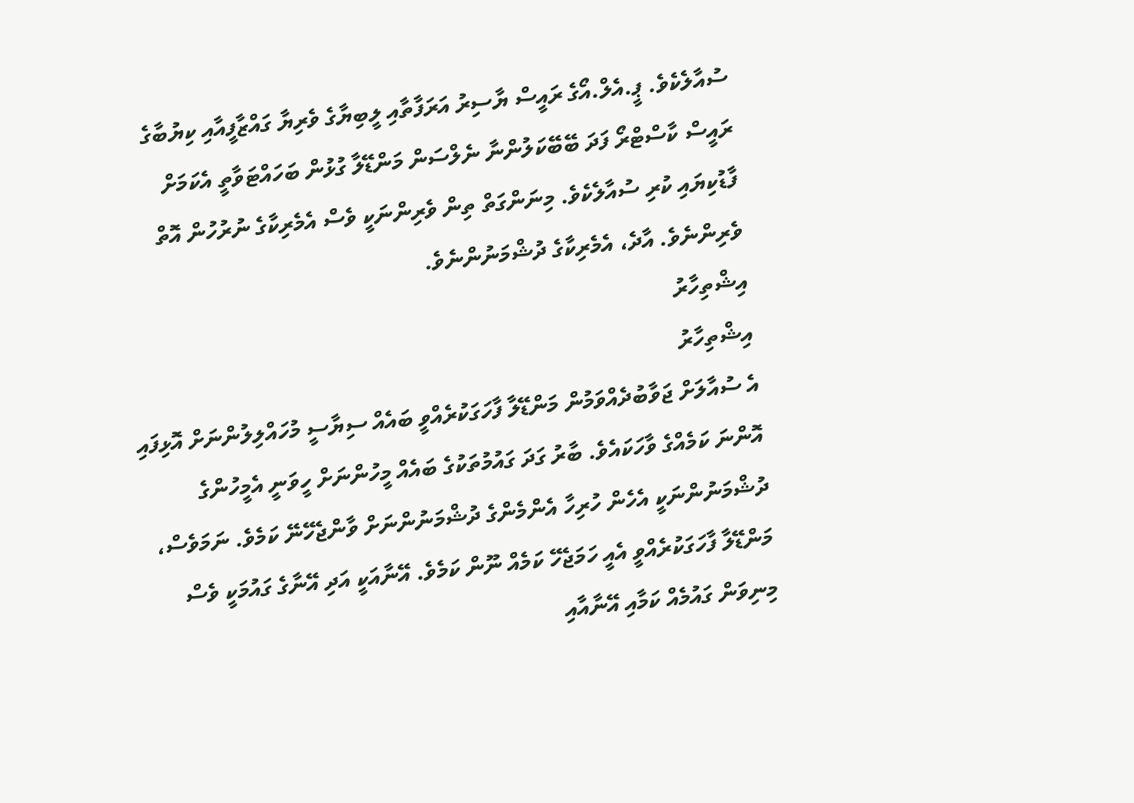ސުއާލެކެވެ. ޕީ.އެލް.އޯގެ ރައީސް ޔާސިރު އަރަފާތާއި ލީބިޔާގެ ވެރިޔާ ގައްޒާފީއާއި ކިޔުބާގެ ރައީސް ކާސްޓްރޯ ފަދަ ބޭބޭކަލުންނާ ނެލްސަން މަންޑޭލާ ގުޅުން ބަހައްޓަވާތީ އެކަމަށް ފާޑުކިޔައި ކުރި ސުއާލެކެވެ. މިނަންގަތް ތިން ވެރިންނަކީ ވެސް އެމެރިކާގެ ނުރުހުން އޮތް ވެރިންނެވެ. އާދެ، އެމެރިކާގެ ދުޝްމަނުންނެވެ.
އިޝްތިހާރު
އިޝްތިހާރު
އެ ސުއާލަށް ޖަވާބުދެއްވަމުން މަންޑޭލާ ފާހަގަކުރެއްވީ ބައެއް ސިޔާސީ މުހައްލިލުންނަށް އޮޅިފައި އޮންނަ ކަމެއްގެ ވާހަކައެވެ. ބާރު ގަދަ ގައުމުތަކުގެ ބައެއް މީހުންނަށް ހީވަނީ އެމީހުންގެ ދުޝްމަނުންނަކީ އެހެން ހުރިހާ އެންމެންގެ ދުޝްމަނުންނަށް ވާންޖެހޭނޭ ކަމެވެ. ނަމަވެސް، މަންޑޭލާ ފާހަގަކުރެއްވީ އެއީ ހަމަޖެހޭ ކަމެއް ނޫން ކަމެވެ. އޭނާއަކީ އަދި އޭނާގެ ގައުމަކީ ވެސް މިނިވަން ގައުމެއް ކަމާއި އޭނާއާއި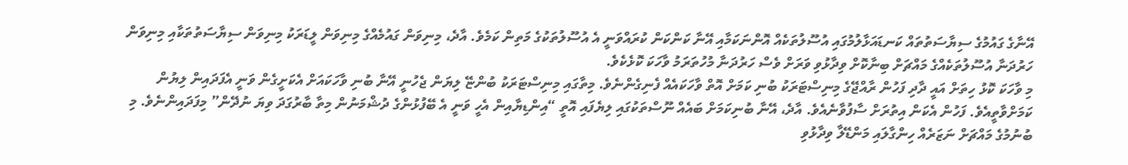އޭނާގެ ގައުމުގެ ސިޔާސަތުތައް ކަނޑައަޅާލުމުގައި އުސޫލުތަކެއް އޮންނަކަމާއި އޭނާ ކަންކަން ކުރައްވަނީ އެ އުސޫލުތަކުގެ މަތިން ކަމެވެ. އާދެ، މިނިވަން ގައުމެއްގެ މިނިވަން ލީޑަރަކު މިނިވަން ސިޔާސަތުތަކާއި މިނިވަން ހަރުދަނާ އުސޫލުތަކެއްގެ މައްޗަށް ބިނާކޮށް ވިދާޅުވި ވަރަށް ވެސް ހަރުދަނާ މުހުތަރަމު ވާހަކަ ކޮޅެކެވެ.
މި ވާހަކަ ކޮޅު ހިތަށް އައީ ދާދި ފަހުން ރާއްޖޭގެ މިނިސްޓަރަކު ބުނި ކަމަށް އޮތް ވާހަކައެއް ފެނިގެންނެވެ. މިތާގައި މިނިސްޓަރަކު ބުންޏޭ ލިޔަން ޖެހުނީ އޭނާ ބުނި ވާހަކައަށް އެކަށީގެން ވަނީ އެފަދައިން ލިޔުން ކަމަށްވާތީއެވެ. ފަހުން އެކަން އިތުރަށް ސާފުވާނެއެވެ. އާދެ، އޭނާ ބުނިކަމަށް ބައެއް ނޫސްތަކުގައި ލިޔެފައި އޮތީ “އިންޑިޔާއިން އެހީ ވަނީ އެ ބޭފުޅުންގެ ދުޝްމަނުން މިތާ ބާރުގަދަ ވިޔަ ނުދޭން” މިފަދައިންނެވެ. މި ބުނުމުގެ މައްޗަށް ނަޒަރެއް ހިންގާލައި މަންޑޭލާ ވިދާޅުވި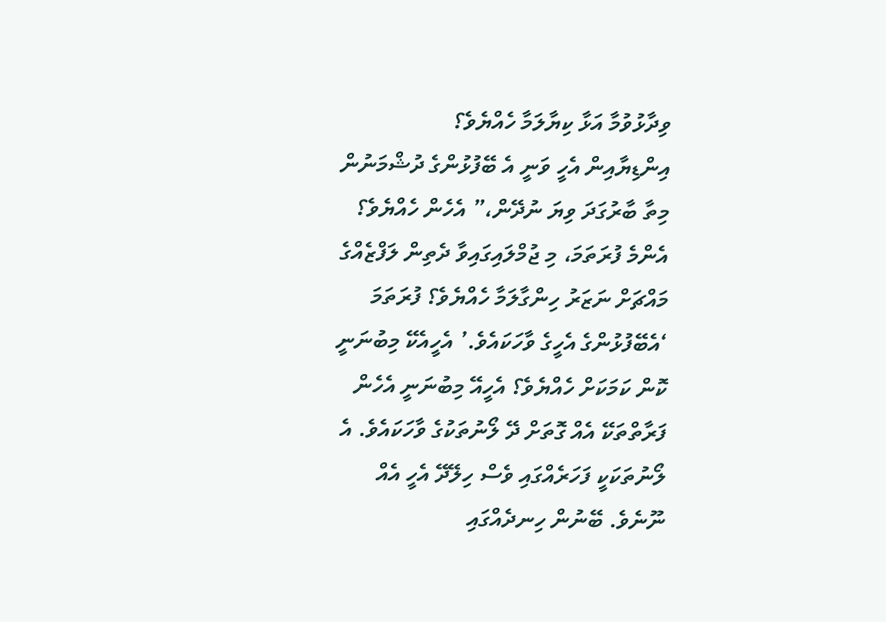ވިދާޅުވުމާ އަޅާ ކިޔާލަމާ ހެއްޔެވެ؟
އިންޑިޔާއިން އެހީ ވަނީ އެ ބޭފުޅުންގެ ދުޝްމަނުން މިތާ ބާރުގަދަ ވިޔަ ނުދޭން،” އެހެން ހެއްޔެވެ؟ އެންމެ ފުރަތަމަ، މި ޖުމްލައިގައިވާ ދެތިން ލަފްޒެއްގެ މައްޗަށް ނަޒަރު ހިންގާލަމާ ހެއްޔެވެ؟ ފުރަތަމަ ‘އެބޭފުޅުންގެ އެހީގެ ވާހަކައެވެ.’ އެހީއެކޭ މިބުނަނީ ކޮން ކަމަކަށް ހެއްޔެވެ؟ އެހީއޭ މިބުނަނީ އެހެން ފަރާތްތަކޭ އެއް ގޮތަށް ދޭ ލޯނުތަކުގެ ވާހަކައެވެ. އެ ލޯނުތަކަކީ ފަހަރެއްގައި ވެސް ހިލޭދޭ އެހީ އެއް ނޫނެވެ. ބޭނުން ހިނދެއްގައި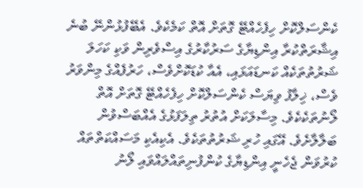ކެންސަލްކޮށް ހިފެހެއްޓޭ ގޮތަށް އޮތް ކަމެކެވެ. އެބޭފުޅުންނޭ ބުނެ އިޝާރަތްކުރާ އިންޑިޔާގެ ސަރުކާރުގެ އިސްވެރިން ވަކި ކަހަލަ ޝަރުތުތަކެއް ކަނޑައަޅައި، އެއާ ކުޑަކޮށްވެސް، ހަރުފެއްގެ މިންވަރު ވެސް، ޚިލާފު ވިޔަސް ކެންސަލްކޮށް ހިފެހެއްޓޭ ގޮތަށް އޮތް ލޯނުތަކެކެވެ. މިސާލަކަށް އުތުރު ތިލަފަޅުގެ އެއްބަސްވުން ބަލާލާށެވެ. އޭގައި ހުރި ޝަރުތުތަކެވެ. އެކިއެކި މަސައްކަތްތައް ކުރުވަން ޖެހެނީ އިންޑިޔާގެ ކުންފުނިތައްލައްވައި ލޯނު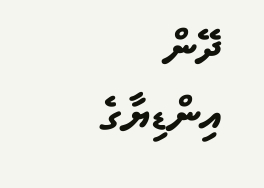ދޭން އިންޑިޔާގެ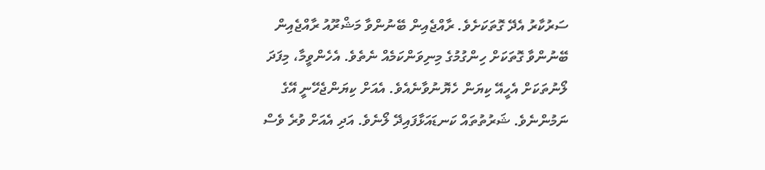ސަރުކާރު އެދޭ ގޮތަކަށެވެ. ރާއްޖެއިން ބޭނުންވާ މަޝްރޫއު ރާއްޖެއިން ބޭނުންވާ ގޮތަކަށް ހިންގުމުގެ މިނިވަންކަމެއް ނެތެވެ. އެހެންވީމާ، މިފަދަ ލޯނުތަކަށް އެހީއޭ ކިޔަން ހެޔޮނުވާނެއެވެ. އެއަށް ކިޔަންޖެހޭނީ އޭގެ ނަމުންނެވެ. ޝަރުތުތައް ކަނޑައަޅާފައިދޭ ލޯނެވެ. އަދި އެއަށް ވުރެ ވެސް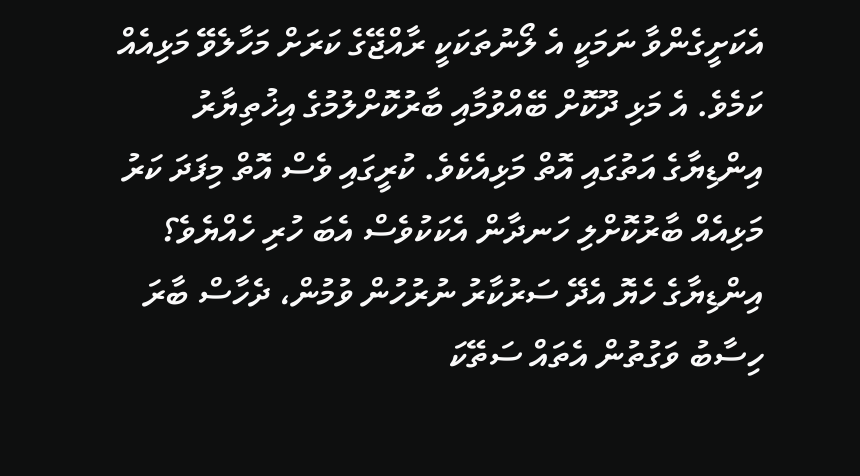އެކަށީގެންވާ ނަމަކީ އެ ލޯނުތަކަކީ ރާއްޖޭގެ ކަރަށް މަހާލެވޭ މަޅިއެއް ކަމެވެ. އެ މަޅި ދޫކޮށް ބޭއްވުމާއި ބާރުކޮށްލުމުގެ އިޚުތިޔާރު އިންޑިޔާގެ އަތުގައި އޮތް މަޅިއެކެވެ. ކުރީގައި ވެސް އޮތް މިފަދަ ކަރު މަޅިއެއް ބާރުކޮށްލި ހަނދާން އެކަކުވެސް އެބަ ހުރި ހެއްޔެވެ؟ އިންޑިޔާގެ ހެޔޮ އެދޭ ސަރުކާރު ނުރުހުން ވުމުން، ދެހާސް ބާރަ ހިސާބު ވަގުތުން އެތައް ސަތޭކަ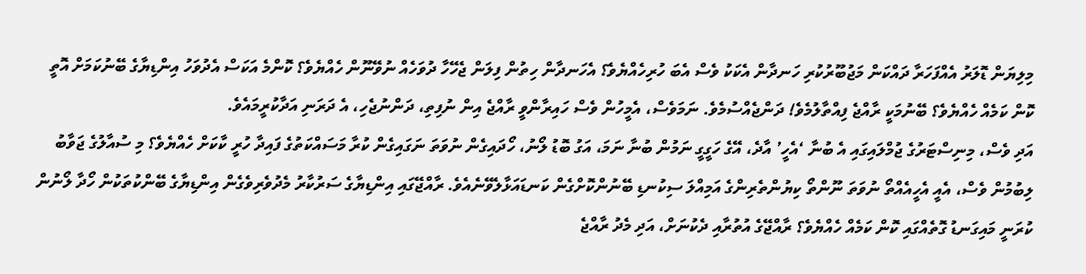މިލިޔަން ޑޮލަރު އެއްފަހަރާ ދައްކަން މަޖުބޫރުކުރި ހަނދާން އެކަކު ވެސް އެބަ ހުރިހެއްޔެވެ؟ އެހަނދާން ހިތުން ފިލަން ޖެހޭހާ ދުވަހެއް ނުވޭނޫން ހެއްޔެވެ؟ ކޮންމެ އަކަސް އެދުވަހު އިންޑިޔާގެ ބޭނުކަމަށް އޮތީ ކޮން ކަމެއް ހެއްޔެވެ؟ ބޭނުމަކީ ރާއްޖެ ފިއްތާލުމެވެ! ދަންޖެއްސުމެވެ. ނަމަވެސް، އެމީހުން ވެސް ހައިރާންވީ ރާއްޖެ އިން ނުފިތި، ދަންނުޖެހި، އެ ދަރަނި އަދާކުރީމައެވެ.
އަދި ވެސް، މިނިސްޓަރުގެ ޖުމްލައިގައި އެ ބުނާ ‘އެހީ’ އާދެ، އޭގެ ހަގީގީ ނަމުން ބުނާ ނަމަ، އަގު ބޮޑު ލޯނު، ހޯދައިގެން ނުވަތަ ނަގައިގެން ކުރާ މަސައްކަތުގެ ފައިދާ ހުރީ ކާކަށް ހެއްޔެވެ؟ މި ސުއާލުގެ ޖަވާބު ލިބުމުން ވެސް، އެއީ އެހީއެއްތޯ ނުވަތަ ނޫންތޯ ކިޔުންތެރިންގެ އަމިއްލަ ސިކުނޑި ބޭނުންކޮށްގެން ކަނޑައަޅާލެވޭނެއެވެ. ރާއްޖޭގައި އިންޑިޔާގެ ސަރުކާރު މެދުވެރިވެގެން އިންޑިޔާގެ ބޭންކުތަކުން ހޯދާ ލޯނުން ކުރަނީ މައިގަނޑު ގޮތެއްގައި ކޮން ކަމެއް ހެއްޔެވެ؟ ރާއްޖޭގެ އުތުރާއި ދެކުނަށް، އަދި މެދު ރާއްޖެ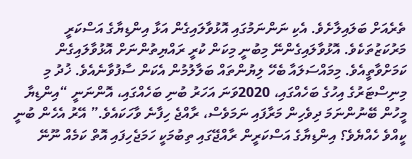ތެރެއަށް ބަލައިލާށެވެ. އެކި ނަންނަމުގައި އޮޅުވާލައިގެން އަޅާ އިންޑިޔާގެ އަސްކަރީ މަރުކަޒުތަކެވެ. އޮޅުވާލައިގެންނޭ މިބުނީ މިކަން ކުރީ ރައްޔިތުންނަށް އޮޅުވާލައިގެން ކަމަށްވާތީއެވެ. މިމައްސަލައާ ބެހޭ ލިޔުންތައް ބަލާލުމުން އެކަން ސާފުވާނެއެވެ. ޚުދު މި މިނިސްޓަރުގެ އިހުގެ ބަހެއްގައި، 2020ވަނަ އަހަރު ބުނި ބަހެއްގައި، އޮންނަނީ “އިންޑިޔާ މީހުން ބޭނުންނަމަ ދިވެހިން މަރާފައި ނަމަވެސް، ރާއްޖެ ހިފާނެ ވާހަކައެވެ.” އޭރު އެހެން ބުނީ ކީއްވެ ހެއްޔެވެ؟ އިންޑިޔާގެ އަސްކަރީން ރާއްޖޭގައި ތިބުމަކީ ހަމަޖެހިފައި އޮތް ކަމެއް ނޫނޭ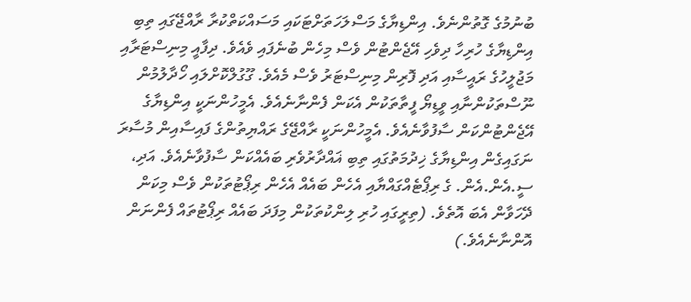ބުނުމުގެ ގޮތުންނެވެ. އިންޑިޔާގެ މަސްލަހަތަށްޓަކައި މަސައްކަތްކުރާ ރާއްޖޭގައި ތިބި އިންޑިޔާގެ ހުރިހާ ދިވެހި އޭޖެންޓުން ވެސް މިހެން ބުނެފައި ވެއެވެ. ދިފާއީ މިނިސްޓަރާއި މަޖުލީހުގެ ރައީސާއި އަދި ފޮރިން މިނިސްޓަރު ވެސް މެއެވެ. ގޫގުލްކޮށްލައި ހޯދާލުމުން ނޫސްތަކުންނާއި ވީޑިޔޯ ފީތާތަކުން އެކަން ފެންނާނެއެވެ. އެމީހުންނަކީ އިންޑިޔާގެ އޭޖެންޓުންކަން ސާފުވާނެއެވެ. އެމީހުންނަކީ ރާއްޖޭގެ ރައްޔިތުންގެ ފައިސާއިން މުސާރަ ނަގައިގެން އިންޑިޔާގެ ޚިދުމަތުގައި ތިބި ޣައްދާރުވެރި ބައެއްކަން ސާފުވާނެއެވެ. އަދި، ސީ.އެން.އެން. ގެ ރިޕޯޓެއްގައްޔާއި އެހެން ބައެއް އެހެން ރިޕޯޓުތަކުން ވެސް މިކަން ދޭހަވާން އެބަ އޮތެވެ. (ތިރީގައި ހުރި ލިންކުތަކުން މިފަދަ ބައެއް ރިޕޯޓުތައް ފެންނަން އޮންނާނެއެވެ.)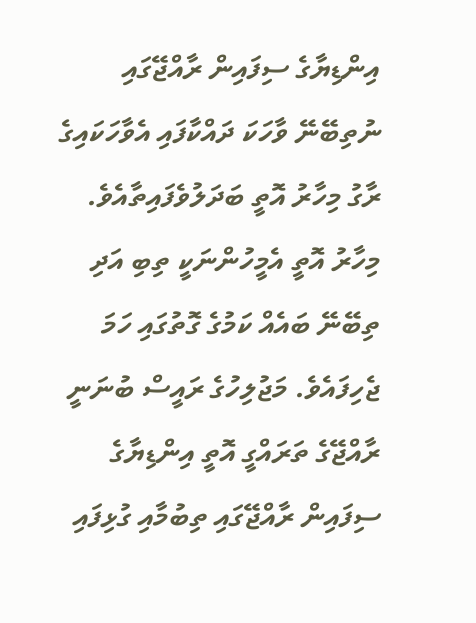އިންޑިޔާގެ ސިފައިން ރާއްޖޭގައި ނުތިބޭނޭ ވާހަކަ ދައްކާފައި އެވާހަކައިގެ ރާގު މިހާރު އޮތީ ބަދަލުވެފައިތާއެވެ. މިހާރު އޮތީ އެމީހުންނަކީ ތިބި އަދި ތިބޭނޭ ބައެއް ކަމުގެ ގޮތުގައި ހަމަ ޖެހިފައެވެ. މަޖުލިހުގެ ރައީސް ބުނަނީ ރާއްޖޭގެ ތަރައްގީ އޮތީ އިންޑިޔާގެ ސިފައިން ރާއްޖޭގައި ތިބުމާއި ގުޅިފައި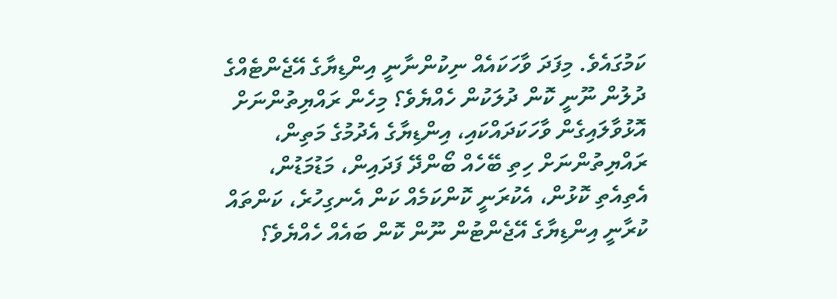ކަމުގައެވެ. މިފަދަ ވާހަކައެއް ނިކުންނާނީ އިންޑިޔާގެ އޭޖެންޓެއްގެ ދުލުން ނޫނީ ކޮން ދުލަކުން ހެއްޔެވެ؟ މިހެން ރައްޔިތުންނަށް އޮޅުވާލައިގެން ވާހަކަދައްކައި، އިންޑިޔާގެ އެދުމުގެ މަތިން، ރައްޔިތުންނަށް ހިތި ބޭހެއް ބޯންދޭ ފަދައިން، މަޑުމަޑުން، އެތިއެތި ކޮޅުން، އެކުރަނީ ކޮންކަމެއް ކަން އެނގިހުރެ، ކަންތައް ކުރާނީ އިންޑިޔާގެ އޭޖެންޓުން ނޫން ކޮން ބައެއް ހެއްޔެވެ؟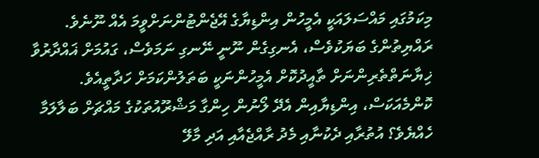މިކަމުގައި މައްސަލައަކީ އެމީހުން އިންޑިޔާގެ އޭޖެންޓުންނަށްވީމަ އެއް ނޫނެވެ. ރައްޔިތުންގެ ބަޔަކުވެސް، އެނގިގެން ނޫނީ ނޭނގި ނަމަވެސް، ގައުމަށް ޣައްދާރުވާ ޚިޔާނަތްތެރިންނަށް ތާއީދުކޮށް އެމީހުންނަކީ ބަތަލުންކަމަށް ހަދާތީއެވެ.
ކޮންމެއަކަސް، އިންޑިޔާއިން އެދޭ ލޯނުން ހިންގާ މަޝްރޫއުތަކުގެ މައްޗަށް ބަލާލަމާ ހެއްޔެވެ؟ އުތުރާއި ދެކުނާއި މެދު ރާއްޖެއާއި އަދި މާލޭ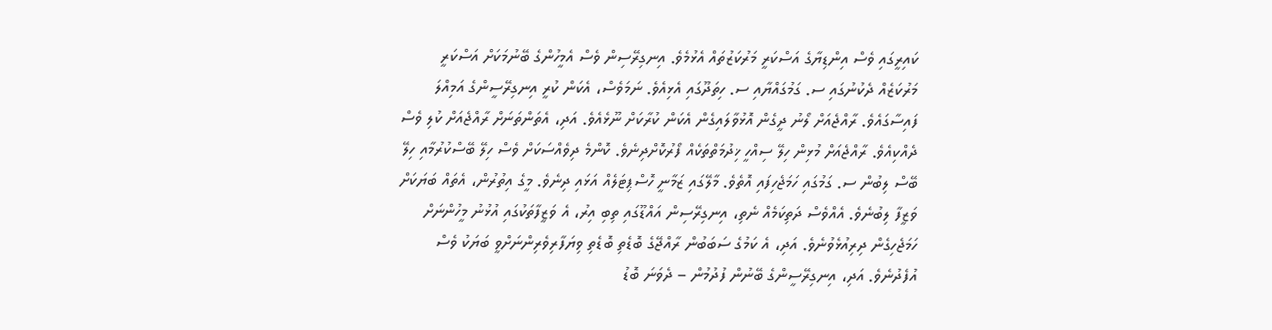ކައިރީގައި ވެސް އިންޑިޔާގެ އަސްކަރީ މަރުކަޒުތައް އެޅުމެވެ. އިނގިރޭސިން ވެސް އެމީހުންގެ ބޭނުމަކަށް އަސްކަރީ މަރުކަޒެއް ދެކުނުގައި ސ. ގަމުގައްޔާއި ސ. ހިތަދޫގައި އެޅިއެވެ. ނަމަވެސް، އެކަން ކުރީ އިނގިރޭސީންގެ އަމިއްލަ ފައިސާގައެވެ. ރާއްޖެއަށް ލޯނު ދީގެން އޮޅުވާލައިގެން އެކަން ކުރާކަށް ނޫޅެއެވެ. އަދި، އެތަންތަނަށް ރާއްޖެއަށް ކުލި ވެސް ދެއްކިއެވެ. ރާއްޖެއަށް މުޅިން ހިލޭ ސިއްހީ ޚިދުމަތްތަކެއް ފޯރުކޮށްދިނެވެ. ކޮންމެ ދިވެއްސަކަށް ވެސް ހިލޭ ބޭސްކުރުމާއި ހިލޭ ބޭސް ލިބުން ސ. ގަމުގައި ހަމަޖެހިފައި އޮތެވެ. މާލޭގައި ޒަމާނީ ހޮސްޕިޓަލެއް އަޅައި ދިނެވެ. މީގެ އިތުރުން، އެތައް ބަޔަކަށް ވަޒީފާ ލިބުނެވެ. އެއްވެސް ދަތިކަމެއް ނެތި، އިނގިރޭސިން އައްޑޫގައި ތިބި އިރު، އެ ވަޒީފާތަކުގައި އުޅުނު މީހުންނަށް ހަމަޖެހިގެން ދިރިއުޅެވުނެވެ. އަދި، އެ ކަމުގެ ސަބަބުން ރާއްޖޭގެ ބޮޑެތި ބޮޑެތި ވިޔަފާރިވެރިންނަށްވީ ބަޔަކު ވެސް އުފެދުނެވެ. އަދި، އިނގިރޭސީންގެ ބޭނުން ފުދުމުން – ދެވަނަ ބޮޑު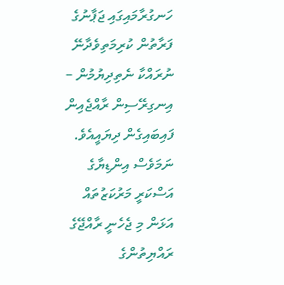ހަނގުރާމައިގައި ޖަޕާނުގެ ފަރާތުން ކުރިމަތިވެދާނޭ ނުރައްކާ ނެތިދިޔުމުން – އިނގިރޭސިން ރާއްޖެއިން ފައިބައިގެން ދިޔައީއެވެ. ނަމަވެސް އިންޑިޔާގެ އަސްކަރީ މަރުކަޒުތައް އަޅަން މި ޖެހެނީ ރާއްޖޭގެ ރައްޔިތުންގެ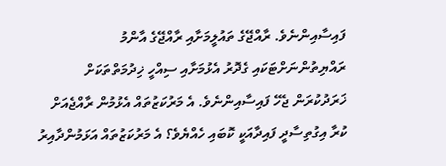ފައިސާއިންނެވެ. ރާއްޖޭގެ ތައުލީމަށާއި ރާއްޖޭގެ އާންމު ރައްޔިތުންނަށްޓަކައި ގެދޮރު އެޅުމަށާއި ސިއްހީ ޚިދުމަތްތަކަށް ޚަރަދުކުރަން ޖެހޭ ފައިސާއިންނެވެ. އެ މަރުކަޒުތައް އެޅުމުން ރާއްޖެއަށް ކުރާ އިގުތިސާދީ ފައިދާއަކީ ކޮބައި ހެއްޔެވެ؟ އެ މަރުކަޒުތައް އަޅަމުންދާއިރު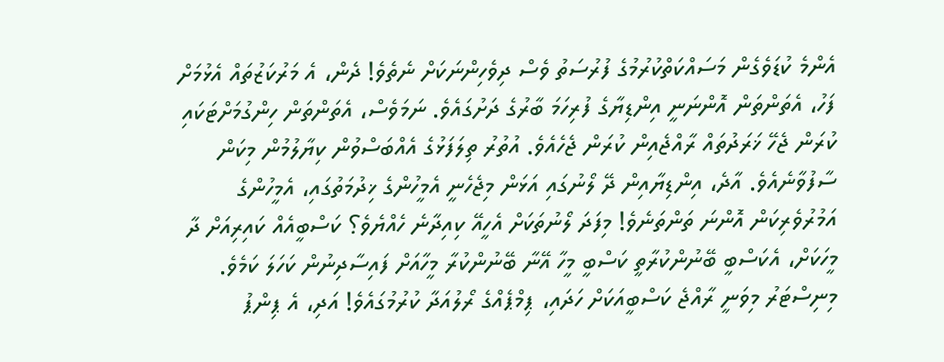އެންމެ ކުޑަވެގެން މަސައްކަތްކުރުމުގެ ފުރުސަތު ވެސް ދިވެހިންނަކަށް ނެތެވެ! ދެން، އެ މަރުކަޒުތައް އެޅުމަށް ފަހު، އެތަންތަން އޮންނަނީ އިންޑިޔާގެ ފުރިހަމަ ބާރުގެ ދަށުގައެވެ. ނަމަވެސް، އެތަންތަން ހިންގުމަށްޓަކައި ކުރަން ޖެހޭ ޚަރަދުތައް ރާއްޖެއިން ކުރަން ޖެހެއެވެ. އުތުރު ތިލަފަޅުގެ އެއްބަސްވުން ކިޔާލުމުން މިކަން ސާފުވާނެއެވެ. އާދެ، އިންޑިޔާއިން ދޭ ލޯނުގައި އަޅަން މިޖެހެނީ އެމީހުންގެ ޚިދުމަތުގައި، އެމީހުންގެ އަމުރުވެރިކަން އޮންނަ ތަންތަނެވެ! މިފަދަ ލޯނުތަކަށް އެހީއޭ ކިއިދާނެ ހެއްޔެވެ؟ ކަސްބީއެއް ކައިރިއަށް ދާ މީހަކަށް، އެކަސްބީ ބޭނުންކުރާތީ ކަސްބީ މީހާ އޭނާ ބޭނުންކުރާ މީހާއަށް ފައިސާދިނުން ކަހަލަ ކަމެވެ. މިނިސްޓަރު މިވަނީ ރާއްޖެ ކަސްބީއަކަށް ހަދައި، ޕިމްޕެއްގެ ރޯލުއަދާ ކުރުމުގައެވެ! އަދި، އެ ޕިންޕު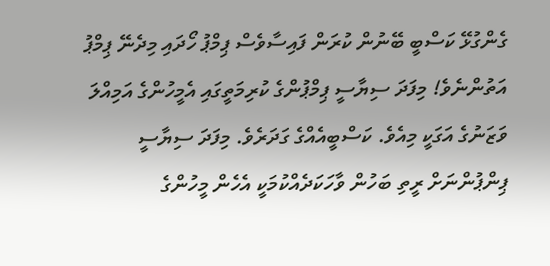ގެންގުޅޭ ކަސްބީ ބޭނުން ކުރަން ފައިސާވެސް ޕިމްޕު ހޯދައި މިދެނޭ ޕިމްޕު އަތުންނެވެ! މިފަދަ ސިޔާސީ ޕިމްޕުންގެ ކުރިމަތީގައި އެމީހުންގެ އަމިއްލަ ވަޒަނުގެ އަގަކީ މިއެވެ. ކަސްބީއެއްގެ ގަދަރެވެ. މިފަދަ ސިޔާސީ ޕިންޕުންނަށް ރީތި ބަހުން ވާހަކަދެއްކުމަކީ އެހެން މީހުންގެ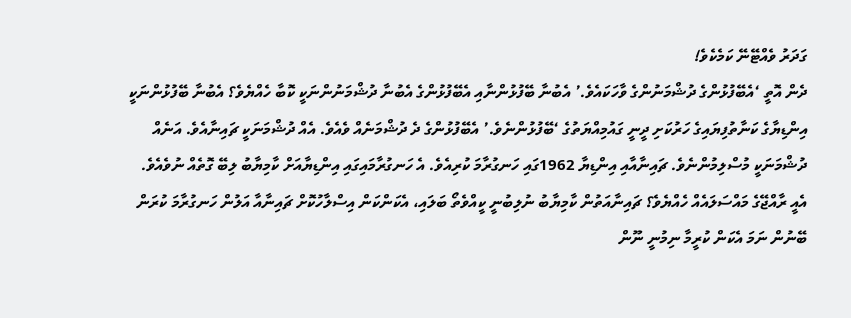ގަދަރު ވެއްޓޭނޭ ކަމެކެވެ!
ދެން އޮތީ ‘އެބޭފުޅުންގެ ދުޝްމަނުންގެ ވާހަކައެވެ.’ އެބުނާ ބޭފުޅުންނާއި އެބޭފުޅުންގެ އެބުނާ ދުޝްމަނުންނަކީ ކޮބާ ހެއްޔެވެ؟ އެބުނާ ބޭފުޅުންނަކީ އިންޑިޔާގެ ކަނާތުފިޔައިގެ ހަރުކަށި ދީނީ ގައުމިއްޔަތުގެ ‘ބޭފުޅުންނެވެ.’ އެބޭފުޅުންގެ ދެ ދުޝްމަނެއް ވެއެވެ. އެއް ދުޝްމަނަކީ ޗައިނާއެވެ. އަނެއް ދުޝްމަނަކީ މުސްލިމުންނެވެ. ޗައިނާއާއި އިންޑިޔާ 1962ގައި ހަނގުރާމަ ކުރިއެވެ. އެ ހަނގުރާމައިގައި އިންޑިޔާއަށް ކާމިޔާބު ލިބޭ ގޮތެއް ނުވެއެވެ. އެއީ ރާއްޖޭގެ މައްސަލައެއް ހެއްޔެވެ؟ ޗައިނާއަތުން ކާމިޔާބު ނުލިބުނީ ކީއްވެތޯ ބަލައި، އެކަންކަން އިސްލާހުކޮށް ޗައިނާއާ އަލުން ހަނގުރާމަ ކުރަން ބޭނުން ނަމަ އެކަން ކުރީމާ ނިމުނީ ނޫން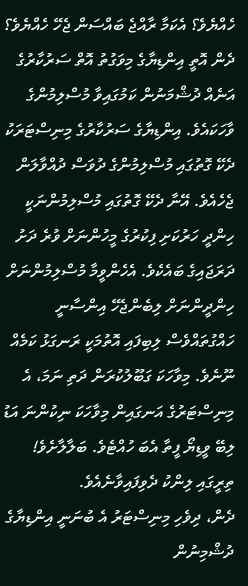ހެއްޔެވެ؟ އެކަމާ ރާއްޖެ ބައްސަން ޖެހޭ ހެއްޔެވެ؟
ދެން އޮތީ އިންޑިޔާގެ މިވަގުތު އޮތް ސަރުކާރުގެ އަނެއް ދުޝްމަނުން ކަމުގައިވާ މުސްލިމުންގެ ވާހަކައެވެ. އިންޑިޔާގެ ސަރުކާރުގެ މިނިސްޓަރަކު ދެކޭ ގޮތުގައި މުސްލިމުންގެ ދުވަސް ދުއްވާލަން ޖެހެއެވެ. އޭނާ ދެކޭ ގޮތުގައި މުސްލިމުންނަކީ ހިންދީ ހަރުކަށި ފިކުރުގެ މީހުންނަށް ވުރެ ދަށު ދަރަޖައިގެ ބައެކެވެ. އެހެންވީމާ މުސްލިމުންނަށް ހިންދީންނަށް ލިބެންޖެހޭ އިންސާނީ ހައްގުތައްވެސް ލިބިފައި އޮތުމަކީ ރަނގަޅު ކަމެއް ނޫނެވެ. މިވާހަކަ ގަބޫލުކުރަން ދަތި ނަމަ، އެ މިނިސްޓަރުގެ އަނގައިން މިވާހަކަ ނިކުންނަ އަޑު ލިބޭ ވީޑިޔޯ ފީތާ އެބަ ހުއްޓެވެ. ބަލާލާށެވެ! ތިރީގައި ލިންކު ދެވިފައިވާނެއެވެ.
ދެން، ދިވެހި މިނިސްޓަރު އެ ބުނަނީ އިންޑިޔާގެ ދުޝްމިނުން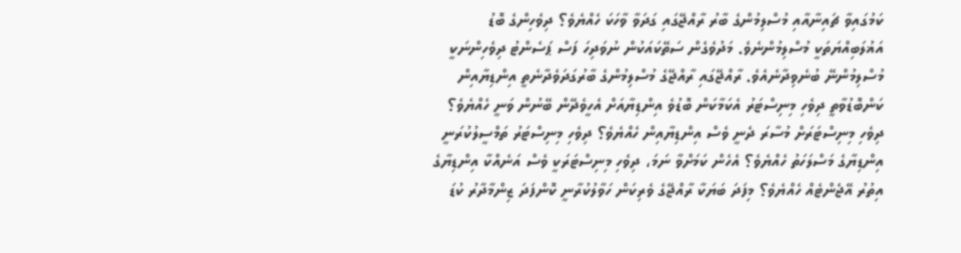ކަމުގައިވާ ޗައިނާއާއި މުސްލިމުންގެ ބާރު ރާއްޖޭގައި ގަދަވާ ވާހަކަ ހެއްޔެވެ؟ ދިވެހިންގެ ބޮޑު އަޣުލަބިއްޔަތަކީ މުސްލިމުންނެވެ. މަދުވެގެން ސަތޭކައަކުން ނުވަދިހަ ފަސް ޕަސެންޓު ދިވެހިންނަކީ މުސްލިމުންނޭ ބުނެވިދާނެއެވެ. ރާއްޖޭގައި ރާއްޖޭގެ މުސްލިމުންގެ ބާރުގަދަވެދާނެތީ އިންޑިޔާއިން ކަންބޮޑުވާތީ ދިވެހި މިނިސްޓަރު އެކަމާކަން ބޮޑުވެ އިންޑިޔާއަށް އެހީވެދޭން ބޭނުން ވަނީ ހެއްޔެވެ؟ ދިވެހި މިނިސްޓަރަށް މުސާރަ ދެނީ ވެސް އިންޑިޔާއިން ހެއްޔެވެ؟ ދިވެހި މިނިސްޓަރު ތަމްސީލުކުރަނީ އިންޑިޔާގެ މަސްލަހަތު ހެއްޔެވެ؟ އެހެން ކަމަށްވާ ނަމަ، ދިވެހި މިނިސްޓަރަކީ ވެސް އަނެއްކާ އިންޑިޔާގެ އިތުރު އޭޖެންޓެއް ހެއްޔެވެ؟ މިފަދަ ބަޔަކާ ރާއްޖޭގެ ވެރިކަން ހަވާލުކުރާނީ ކޮންފަދަ ޒިންމާދާރު ކުޑަ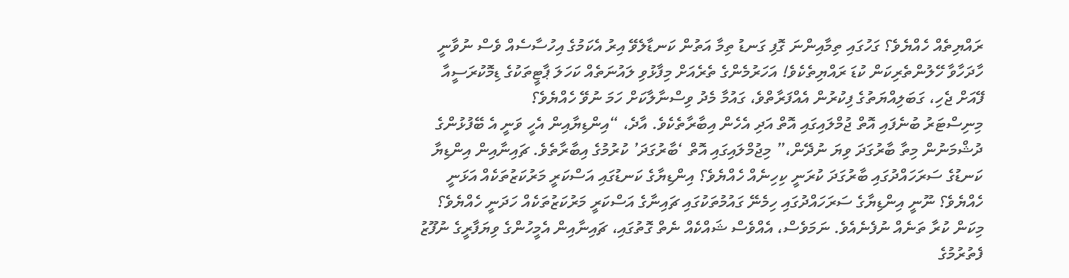ރައްޔިތެއް ހެއްޔެވެ؟ ގަހުގައި ތިމާއިންނަ ގޮފި ގަނޑު ތިމާ އަތުން ކަނޑާލެވޭ އިރު އެކަމުގެ އިހުސާސެއް ވެސް ނުވާނީ ހާދަހާވާ ހޭލުންތެރިކަން ކުޑަ ރައްޔިތެކެވެ! އަހަރުމެންގެ ތެރެއަށް މިފާޅުވި ލައުނަތެއް ކަހަލަ ޕާޓީތަކުގެ ޑިމޮކުރަސީއާ ފޭއަށް ޖެހި، ގަބަލިއްޔަތުގެ ފިކުރުން އެއްފަރާތްވެ، ގައުމާ މެދު ވިސްނާލާކަށް ހަމަ ނުވޭ ހެއްޔެވެ؟
މިނިސްޓަރު ބުނެފައި އޮތް ޖުމްލައިގައި އޮތް އަދި އެހެން އިބާރާތެކެވެ. އާދެ، “އިންޑިޔާއިން އެހީ ވަނީ އެ ބޭފުޅުންގެ ދުޝްމަނުން މިތާ ބާރުގަދަ ވިޔަ ނުދޭން،” މިޖުމްލައިގައި އޮތް ‘ބާރުގަދަ’ ކުރުމުގެ އިބާރާތެވެ. ޗައިނާއިން އިންޑިޔާ ކަނޑުގެ ސަރަހައްދުގައި ބާރުގަދަ ކުރަނީ ކިހިނެއް ހެއްޔެވެ؟ އިންޑިޔާގެ ކަނޑުގައި އަސްކަރީ މަރުކަޒުތަކެއް އަޅަނީ ހެއްޔެވެ؟ ނޫނީ އިންޑިޔާގެ ސަރަހައްދުގައި ހިމެނޭ ގައުމުތަކުގައި ޗައިނާގެ އަސްކަރީ މަރުކަޒުތަކެއް ހަދަނީ ހެއްޔެވެ؟ މިކަން ކުރާ ތަނެއް ނުފެނެއެވެ. ނަމަވެސް، އެއްވެސް ޝައްކެއް ނެތް ގޮތުގައި، ޗައިނާއިން އެމީހުންގެ ވިޔަފާރީގެ ނުފޫޒު ފެތުރުމުގެ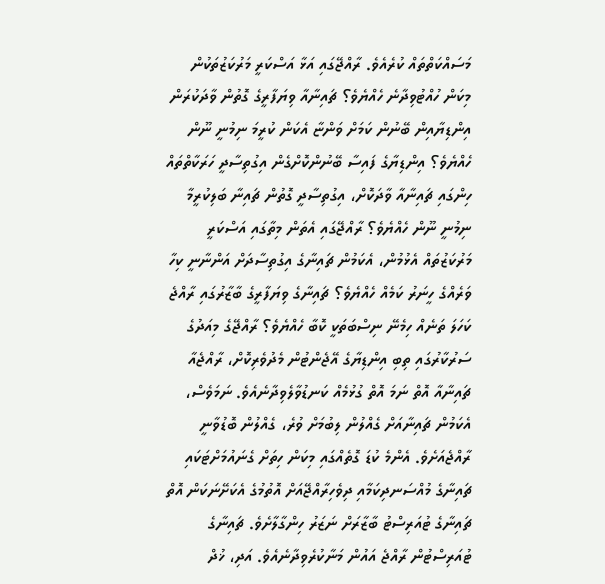މަސައްކަތްތައް ކުރެއެވެ. ރާއްޖޭގައި އަޅާ އަސްކަރީ މަރުކަޒުތަކުން މިކަން ހުއްޓުވިދާނެ ހެއްޔެވެ؟ ޗައިނާއާ ވިޔަފާރީގެ ގޮތުން ވާދަކުރަން އިންޑިޔާއިން ބޭނުން ކަމަށް ވަންޏާ އެކަން ކުރީމަ ނިމުނީ ނޫން ހެއްޔެވެ؟ އިންޑިޔާގެ ފައިސާ ބޭނުންކޮށްގެން އިގުތިސާދީ ހަރަކާތްތައް ހިންގައި ޗައިނާއާ ވާދަކޮށް، އިގުތިސާދީ ގޮތުން ޗައިނާ ބަލިކުރީމާ ނިމުނީ ނޫން ހެއްޔެވެ؟ ރާއްޖޭގައި އެތަން މިތާގައި އަސްކަރީ މަރުކަޒުތައް އެޅުމުން، އެކަމުން ޗައިނާގެ އިގުތިސާދަށް އަންނާނީ ކިހާ ވަރެއްގެ ހީނަރު ކަމެއް ހެއްޔެވެ؟ ޗައިނާގެ ވިޔަފާރީގެ ބާޒާރުގައި ރާއްޖެ ކަހަލަ ތަނެއް ހިމެނޭ ނިސްބަތަކީ ކޮބާ ހެއްޔެވެ؟ ރާއްޖޭގެ މިއަދުގެ ސަރުކާރުގައި ތިބި އިންޑިޔާގެ އޭޖެންޓުން މެދުވެރިކޮށް، ރާއްޖެއާ ޗައިނާއާ އޮތް ނަމަ އޮތް ގުޅުމެއް ކަނޑުވާލެވިދާނެއެވެ. ނަމަވެސް، އެކަމުން ޗައިނާއަށް ގެއްލުން ލިބުމަށް ވުރެ، ގެއްލުން ބޮޑުވާނީ ރާއްޖެއަށެވެ. އެންމެ ކުޑަ ގޮތެއްގައި މިކަން ހިތަށް ގެނައުމަށްޓަކައި ޗައިނާގެ މުއްސަނދިކަމާއި ދިވެހިރާއްޖޭއަށް އޮތުމުގެ އެކަށޭނަކަން އޮތް ޗައިނާގެ ޓުއަރިސްޓު ބާޒާރަށް ނަޒަރު ހިންގާލާށެވެ. ޗައިނާގެ ޓުއަރިސްޓުން ރާއްޖެ އައުން މަނާކުރެވިދާނެއެވެ. އަދި، ޚުދް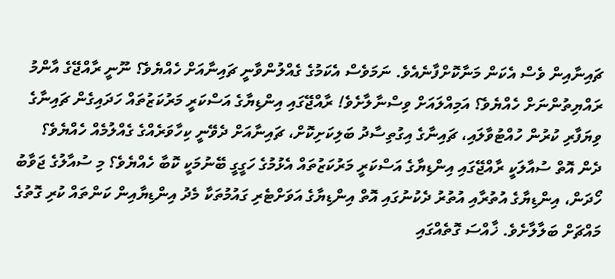ޗައިނާއިން ވެސް އެކަން މަނާކޮށްފާނެއެވެ. ނަމަވެސް އެކަމުގެ ގެއްލުންވާނީ ޗައިނާއަށް ހެއްޔެވެ؟ ނޫނީ ރާއްޖޭގެ އާންމު ރައްޔިތުންނަށް ހެއްޔެވެ؟ އަމިއްލައަށް ވިސްނާލާށެވެ! ރާއްޖޭގައި އިންޑިޔާގެ އަސްކަރީ މަރުކަޒުތައް ހަދައިގެން ޗައިނާގެ ވިޔަފާރި ކުރުން ހުއްޓުވާލައި، ޗައިނާގެ އިގުތިސާދު ބަލިކަށިކޮށް، ޗައިނާއަށް ދެވޭނީ ކިހާވަރެއްގެ ގެއްލުމެއް ހެއްޔެވެ؟
ދެން އޮތް ސުއާލަކީ ރާއްޖޭގައި އިންޑިޔާގެ އަސްކަރީ މަރުކަޒުތައް އެޅުމުގެ ހަގީގީ ބޭނުމަކީ ކޮބާ ހެއްޔެވެ؟ މި ސުއާލުގެ ޖަވާބު ހޯދަން، އިންޑިޔާގެ އުތުރާއި އުތުރު ދެކުނުގައި އޮތް އިންޑިޔާގެ އަވަށްޓެރި ގައުމުތަކާ މެދު އިންޑިޔާއިން ކަންތައް ކުރި ގޮތުގެ މައްޗަށް ބަލާލާށެވެ. ޚާއްސަ ގޮތެއްގައި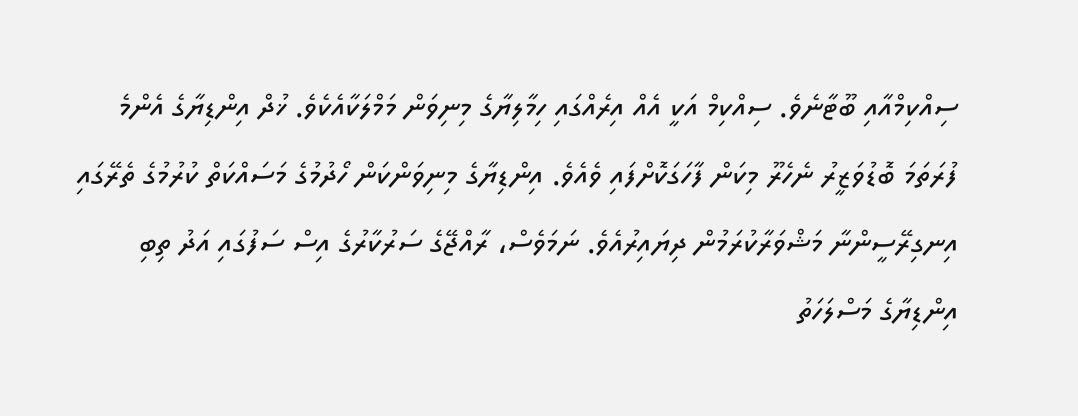ސިއްކިމްއާއި ބޫޓާނެވެ. ސިއްކިމް އަކީ އެއް އިރެއްގައި ހިމާލިޔާގެ މިނިވަން މަމްލަކާއެކެވެ. ޚުދް އިންޑިޔާގެ އެންމެ ފުރަތަމަ ބޮޑުވަޒީރު ނެހެރޫ މިކަން ފާހަގަކޮށްފައި ވެއެވެ. އިންޑިޔާގެ މިނިވަންކަން ހޯދުމުގެ މަސައްކަތް ކުރުމުގެ ތެރޭގައި އިނގިރޭސީންނާ މަޝްވަރާކުރަމުން ދިޔައިރުއެވެ. ނަމަވެސް، ރާއްޖޭގެ ސަރުކާރުގެ އިސް ސަފުގައި އަދު ތިބި އިންޑިޔާގެ މަސްލަހަތު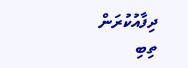ދިފާއުކުރަން ތިބި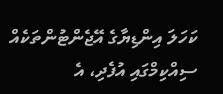ކަހަލަ އިންޑިޔާގެ އޭޖެންޓުންތަކެއް ސިއްކިމްގައި އުފެދި، އެ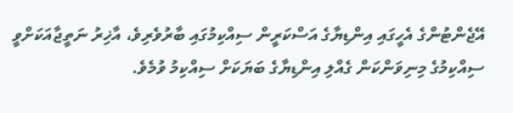އޭޖެންޓުންގެ އެހީގައި އިންޑިޔާގެ އަސްކަރީން ސިއްކިމުގައި ބާރުވެރިވެ، އާޚިރު ނަތީޖާއަކަށްވީ ސިއްކިމުގެ މިނިވަންކަން ގެއްލި އިންޑިޔާގެ ބަޔަކަށް ސިއްކިމު ވުމެވެ.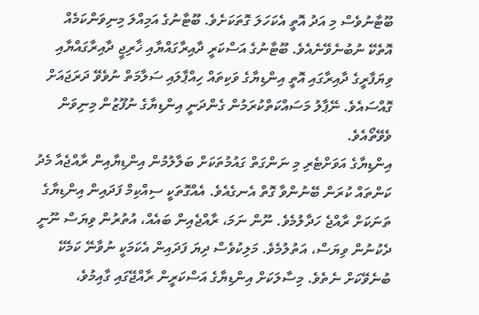ބޫޓާނުވެސް މި އަދު އޮތީ އެކަހަލަ ގޮތަކަށެވެ. ބޫޓާނުގެ އަމިއްލަ މިނިވަންކަމެއް އޮތެކޭ ނުބުނެވޭނެއެވެ. ބޫޓާނުގެ އަސްކަރީ ދާއިރާގައްޔާއި ޚާރިޖީ ދާއިރާގައްޔާއި ވިޔަފާރީގެ ދާއިރާގައި އޮތީ އިންޑިޔާގެ ވަކިތައް ހިއްޕާލައި ސަލާމަތް ނުވެވޭ ދަރަޖައަށް ގޮއްސައެވެ. ނޭޕާލު މަސައްކަތްކުރަމުން ގެންދަނީ އިންޑިޔާގެ ނުފޫޒުން މިނިވަން ވެވޭތޯއެވެ.
އިންޑިޔާގެ އަވަށްޓެރި މި ނަންގަތް ގައުމުތަކަށް ބަލާލުމުން އިންޑިޔާއިން ރާއްޖެއާ މެދު ކަންތައް ކުރަން ބޭނުންވާ ގޮތް އެނގެއެވެ. އެއްގޮތަކީ ސިއްކިމް ފަދައިން އިންޑިޔާގެ ތަނަކަށް ރާއްޖެ ހަދާލުމެވެ. ނޫން ނަމަ، ރާއްޖެއިން ބައެއް، އުތުރުން ވިޔަސް ނޫނީ ދެކުނުން ވިޔަސް، އަތުލުމެވެ. މަލިކުވެސް ދިޔަ ފަދައިން އެކަމަކީ ނުވާނޭ ކަމެކޭ ބުނެވޭކަށް ނެތެވެ. މިސާލަކަށް އިންޑިޔާގެ އަސްކަރީން ރާއްޖޭގައި ގާއިމުވެ،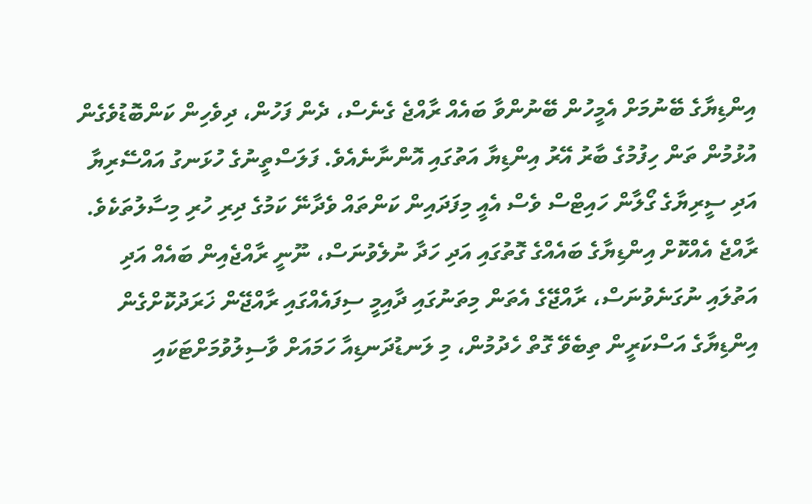އިންޑިޔާގެ ބޭނުމަށް އެމީހުން ބޭނުންވާ ބައެއް ރާއްޖެ ގެނެސް، ދެން ފަހުން، ދިވެހިން ކަންބޮޑުވެގެން އުޅުމުން ތަން ހިފުމުގެ ބާރު އޭރު އިންޑިޔާ އަތުގައި އޮންނާނެއެވެ. ފަލަސްތީނުގެ ހުޅަނގު އައްސޭރިޔާ އަދި ސީރިޔާގެ ގޯލާން ހައިޓްސް ވެސް އެއީ މިފަދައިން ކަންތައް ވެދާނޭ ކަމުގެ ދިރި ހުރި މިސާލުތަކެވެ. ރާއްޖެ އެއްކޮށް އިންޑިޔާގެ ބައެއްގެ ގޮތުގައި އަދި ހަދާ ނުލެވުނަސް، ނޫނީ ރާއްޖެއިން ބައެއް އަދި އަތުލައި ނުގަނެވުނަސް، ރާއްޖޭގެ އެތަން މިތަނުގައި ދާއިމީ ސިފައެއްގައި ރާއްޖޭން ޚަރަދުކޮށްގެން އިންޑިޔާގެ އަސްކަރީން ތިބެވޭ ގޮތް ހެދުމުން، މި ލަނޑުދަނޑިއާ ހަމައަށް ވާސިލުވުމަށްޓަކައި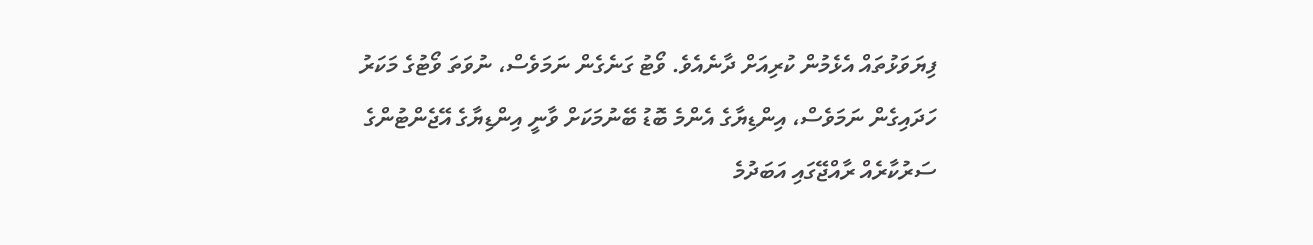ފިޔަވަޅުތައް އެޅެމުން ކުރިއަށް ދާނެއެވެ. ވޯޓު ގަނެގެން ނަމަވެސް، ނުވަތަ ވޯޓުގެ މަކަރު ހަދައިގެން ނަމަވެސް، އިންޑިޔާގެ އެންމެ ބޮޑު ބޭނުމަކަށް ވާނީ އިންޑިޔާގެ އޭޖެންޓުންގެ ސަރުކާރެއް ރާއްޖޭގައި އަބަދުމެ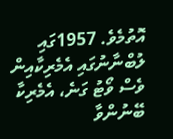އޮތުމެވެ. 1957ގައި ލުބްނާނުގައި އެމެރިކާއިން ވެސް ވޯޓު ގަނެ، އެމެރިކާ ބޭނުންވާ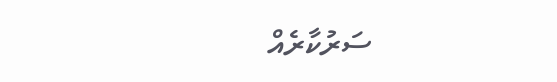ސަރުކާރެއް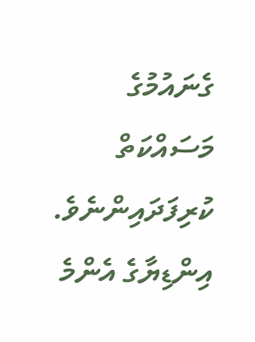ގެނައުމުގެ މަސައްކަތް ކުރިފަދައިންނެވެ. އިންޑިޔާގެ އެންމެ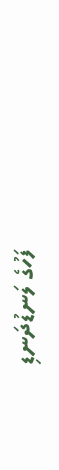ފަހުގެ ލަނޑުދަނޑި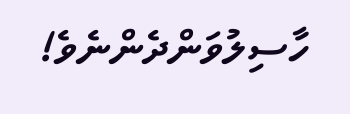ހާސިލުވަންދެންނެވެ!